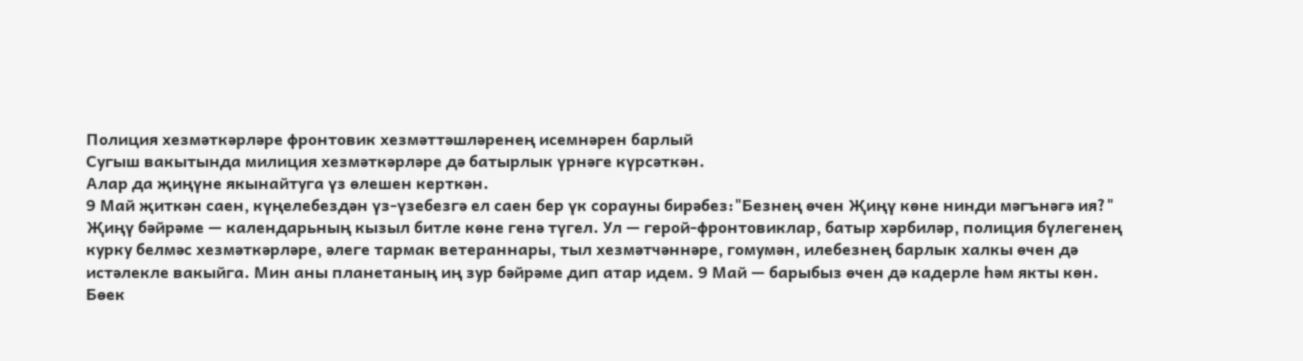Полиция хезмәткәрләре фронтовик хезмәттәшләренең исемнәрен барлый
Сугыш вакытында милиция хезмәткәрләре дә батырлык үрнәге күрсәткән.
Алар да җиңүне якынайтуга үз өлешен керткән.
9 Май җиткән саен, күңелебездән үз-үзебезгә ел саен бер үк сорауны бирәбез:"Безнең өчен Җиңү көне нинди мәгънәгә ия?" Җиңү бәйрәме — календарьның кызыл битле көне генә түгел. Ул — герой-фронтовиклар, батыр хәрбиләр, полиция бүлегенең курку белмәс хезмәткәрләре, әлеге тармак ветераннары, тыл хезмәтчәннәре, гомумән, илебезнең барлык халкы өчен дә истәлекле вакыйга. Мин аны планетаның иң зур бәйрәме дип атар идем. 9 Май — барыбыз өчен дә кадерле һәм якты көн.
Бөек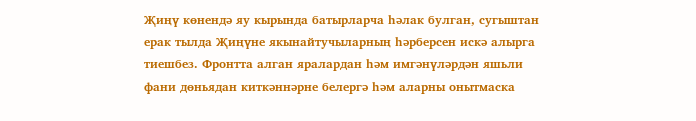Җиңү көнендә яу кырында батырларча һәлак булган, сугыштан ерак тылда Җиңүне якынайтучыларның һәрберсен искә алырга тиешбез. Фронтта алган яралардан һәм имгәнүләрдән яшьли фани дөньядан киткәннәрне белергә һәм аларны онытмаска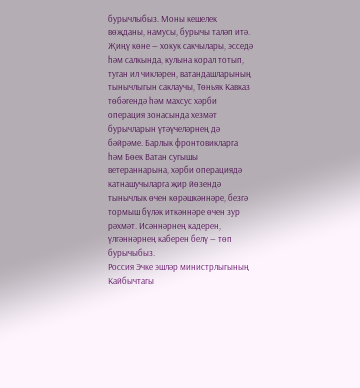бурычлыбыз. Моны кешелек вөҗданы, намусы, бурычы таләп итә.
Җиңү көне — хокук сакчылары, эсседә һәм салкында, кулына корал тотып, туган ил чикләрен, ватандашларының тынычлыгын саклаучы, Төньяк Кавказ төбәгендә һәм махсус хәрби операция зонасында хезмәт бурычларын үтәүчеләрнең дә бәйрәме. Барлык фронтовикларга һәм Бөек Ватан сугышы ветераннарына, хәрби операциядә катнашучыларга җир йөзендә тынычлык өчен көрәшкәннәре, безгә тормыш бүләк иткәннәре өчен зур рәхмәт. Исәннәрнең кадерен, үлгәннәрнең каберен белү — төп бурычыбыз.
Россия Эчке эшләр министрлыгының Кайбычтагы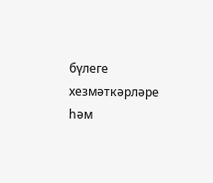бүлеге хезмәткәрләре һәм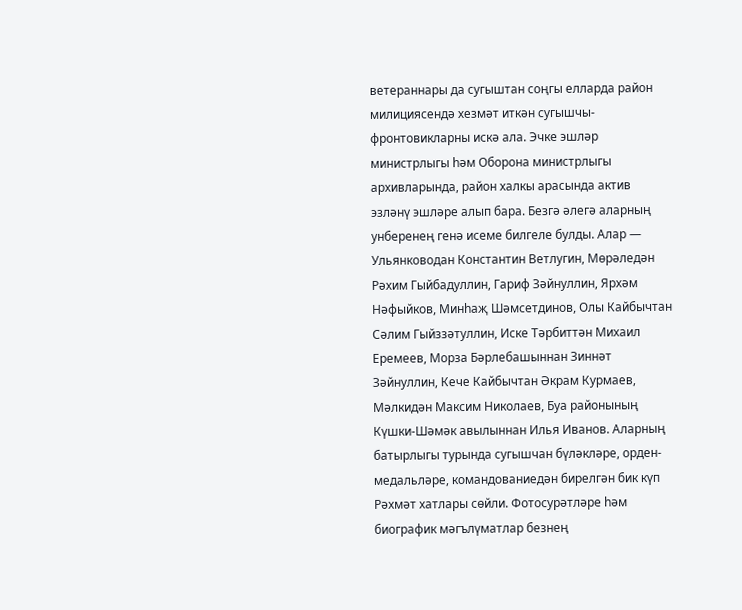ветераннары да сугыштан соңгы елларда район милициясендә хезмәт иткән сугышчы-фронтовикларны искә ала. Эчке эшләр министрлыгы һәм Оборона министрлыгы архивларында, район халкы арасында актив эзләнү эшләре алып бара. Безгә әлегә аларның унберенең генә исеме билгеле булды. Алар — Ульянководан Константин Ветлугин, Мөрәледән Рәхим Гыйбадуллин, Гариф Зәйнуллин, Ярхәм Нәфыйков, Минһаҗ Шәмсетдинов, Олы Кайбычтан Сәлим Гыйззәтуллин, Иске Тәрбиттән Михаил Еремеев, Морза Бәрлебашыннан Зиннәт Зәйнуллин, Кече Кайбычтан Әкрам Курмаев, Мәлкидән Максим Николаев, Буа районының Күшки-Шәмәк авылыннан Илья Иванов. Аларның батырлыгы турында сугышчан бүләкләре, орден-медальләре, командованиедән бирелгән бик күп Рәхмәт хатлары сөйли. Фотосурәтләре һәм биографик мәгълүматлар безнең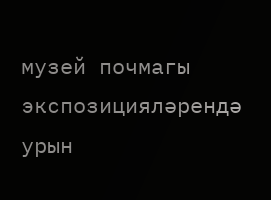музей почмагы экспозицияләрендә урын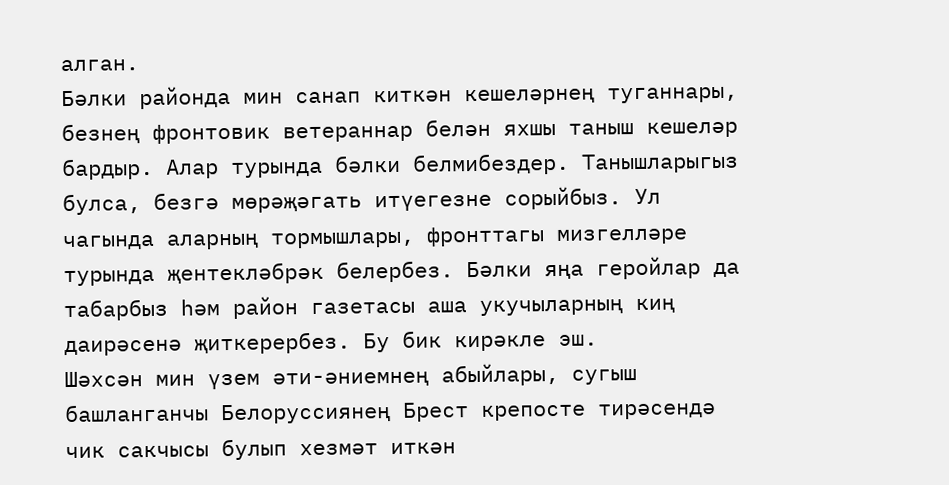алган.
Бәлки районда мин санап киткән кешеләрнең туганнары, безнең фронтовик ветераннар белән яхшы таныш кешеләр бардыр. Алар турында бәлки белмибездер. Танышларыгыз булса, безгә мөрәҗәгать итүегезне сорыйбыз. Ул чагында аларның тормышлары, фронттагы мизгелләре турында җентекләбрәк белербез. Бәлки яңа геройлар да табарбыз һәм район газетасы аша укучыларның киң даирәсенә җиткерербез. Бу бик кирәкле эш.
Шәхсән мин үзем әти-әниемнең абыйлары, сугыш башланганчы Белоруссиянең Брест крепосте тирәсендә чик сакчысы булып хезмәт иткән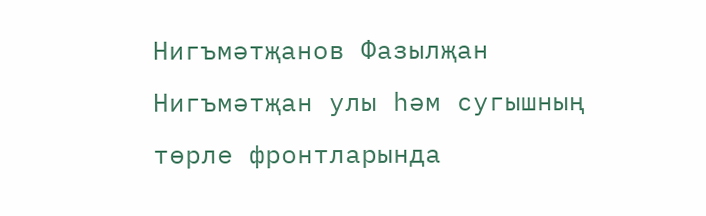Нигъмәтҗанов Фазылҗан Нигъмәтҗан улы һәм сугышның төрле фронтларында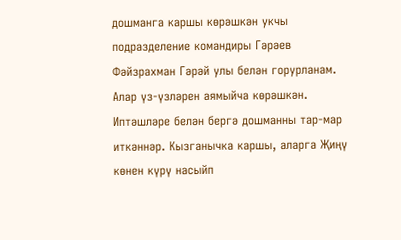дошманга каршы көрәшкән укчы подразделение командиры Гәрәев Фәйзрахман Гәрәй улы белән горурланам. Алар үз-үзләрен аямыйча көрәшкән. Иптәшләре белән бергә дошманны тар-мар иткәннәр. Кызганычка каршы, аларга Җиңү көнен күрү насыйп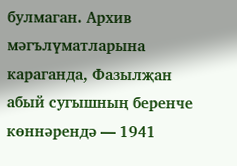булмаган. Архив мәгълүматларына караганда, Фазылҗан абый сугышның беренче көннәрендә — 1941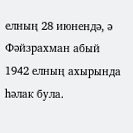елның 28 июнендә, ә Фәйзрахман абый 1942 елның ахырында һәлак була.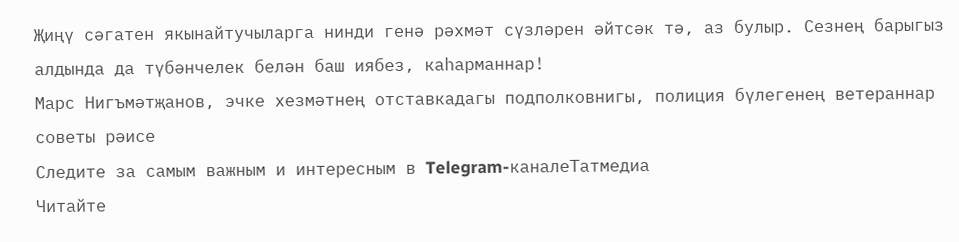Җиңү сәгатен якынайтучыларга нинди генә рәхмәт сүзләрен әйтсәк тә, аз булыр. Сезнең барыгыз алдында да түбәнчелек белән баш иябез, каһарманнар!
Марс Нигъмәтҗанов, эчке хезмәтнең отставкадагы подполковнигы, полиция бүлегенең ветераннар советы рәисе
Следите за самым важным и интересным в Telegram-каналеТатмедиа
Читайте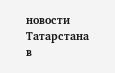новости Татарстана в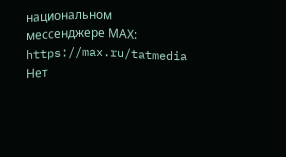национальном мессенджере MАХ: https://max.ru/tatmedia
Нет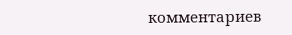комментариев